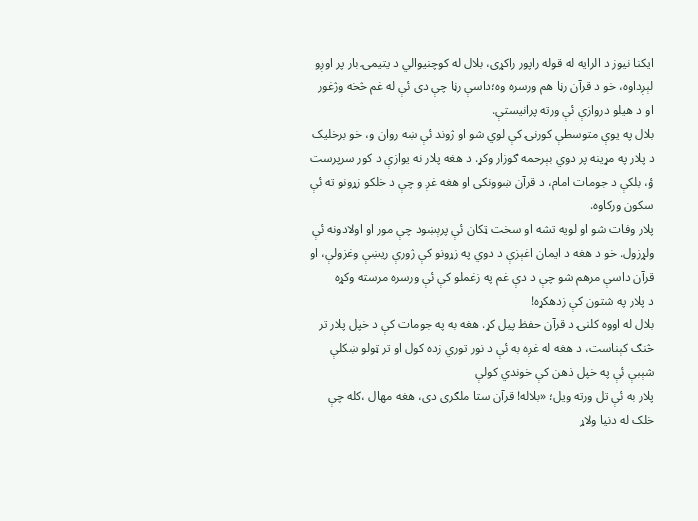ایکنا نیوز د الرایه له قوله راپور راکړی، بلال له کوچنیوالي د یتیمۍ بار پر اوږو لېږداوه، خو د قرآن رڼا هم ورسره وه؛داسې رڼا چې دی ئې له غم څخه وژغور او د هیلو دروازې ئې ورته پرانیستې.
بلال په یوې متوسطې کورنۍ کې لوي شو او ژوند ئې ښه روان و، خو برخلیک د پلار په مړینه پر دوي بېرحمه ګوزار وکړ. د هغه پلار نه یوازې د کور سرپرست ؤ، بلکې د جومات امام، د قرآن ښوونکی او هغه غږ و چې د خلکو زړونو ته ئې سکون ورکاوه.
پلار وفات شو او لويه تشه او سخت ټکان ئې پرېښود چې مور او اولادونه ئې ولړزول. خو د هغه د ایمان اغېزې د دوي په زړونو کې ژورې ریښې وغزولې، او قرآن داسې مرهم شو چې د دې غم په زغملو کې ئې ورسره مرسته وکړه
د پلار په شتون کې زدهکړه!
بلال له اووه کلنۍ د قرآن حفظ پیل کړ. هغه به په جومات کې د خپل پلار تر څنګ کېناست، د هغه له غږه به ئې د نور توري زده کول او تر ټولو ښکلې شېبې ئې په خپل ذهن کې خوندي کولې
پلار به ئې تل ورته ویل؛ «بلاله! قرآن ستا ملګری دی، هغه مهال ،کله چې خلک له دنیا ولاړ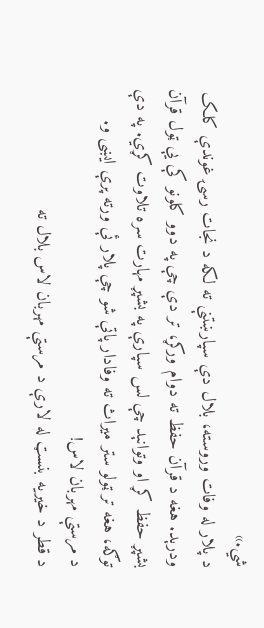شي.»
د پلار له وفات وروسته، بلال دې سپارښتنې ته لکه د نجات رسۍ غوندې کلک ودرېد. هغه د قرآن حفظ ته دوام ورکړ، تر دې چې په دوو کلونو کې یې ټول قرآن بشپړ حفظ کړ او وتوانېد چې لس سپارې په بشپړ مهارت سره تلاوت کړي. په دې توګه، هغه تر ټولو ستر میراث ته وفادار پاتې شو چې پلار ئې ورته پرې ایښی و.
د مرستې مهربان لاس!
د قطر د خیریه بنسټ له لارې د مرستې مهربان لاس بلال ته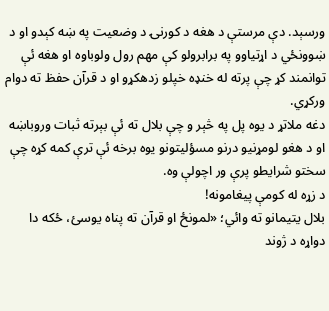ورسېد. دې مرستې د هغه د کورنۍ د وضعیت په ښه کېدو او د ښوونځي د اړتیاوو په برابرولو کې مهم رول ولوباوه او هغه ئې توانمند کړ چې پرته له خنډه خپلو زدهکړو او د قرآن حفظ ته دوام ورکړي.
دغه ملاتړ د یوه پل په څېر و چې بلال ته ئې بېرته ثبات وروباښه او د هغو لومړنیو درنو مسؤلیتونو یوه برخه ئې ترې کمه کړه چې سختو شرایطو پرې ور اچولې وه.
د زړه له کومې پیغامونه!
بلال یتیمانو ته وائي؛ «لمونځ او قرآن ته پناه یوسئ، ځکه دا دواړه د ژوند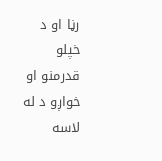رڼا او د خپلو قدرمنو او خواږو د له لاسه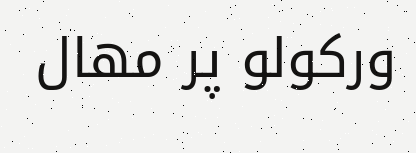ورکولو پر مهال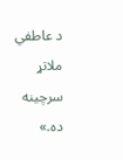د عاطفي ملاتړ سرچینه ده.»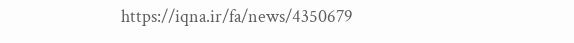https://iqna.ir/fa/news/4350679